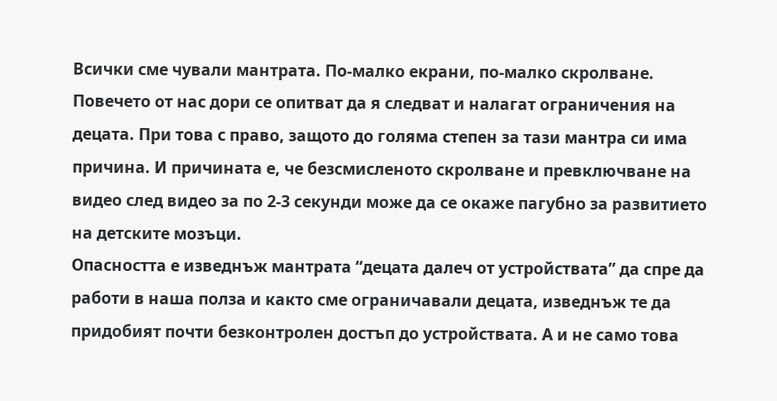Всички сме чували мантрата. По-малко екрани, по-малко скролване. Повечето от нас дори се опитват да я следват и налагат ограничения на децата. При това с право, защото до голяма степен за тази мантра си има причина. И причината е, че безсмисленото скролване и превключване на видео след видео за по 2-3 секунди може да се окаже пагубно за развитието на детските мозъци.
Опасността е изведнъж мантрата “децата далеч от устройствата” да спре да работи в наша полза и както сме ограничавали децата, изведнъж те да придобият почти безконтролен достъп до устройствата. А и не само това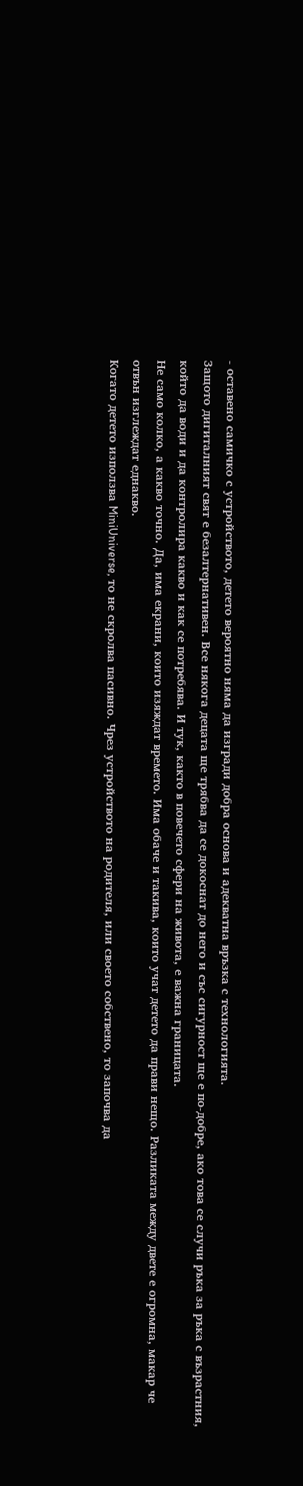- оставено самичко с устройството, детето вероятно няма да изгради добра основа и адекватна връзка с технологията.
Защото дигиталният свят е безалтернативен. Все някога децата ще трябва да се докоснат до него и със сигурност ще е по-добре, ако това се случи ръка за ръка с възрастния, който да води и да контролира какво и как се потребява. И тук, както в повечето сфери на живота, е важна границата.
Не само колко, а какво точно. Да, има екрани, които изяждат времето. Има обаче и такива, които учат детето да прави нещо. Разликата между двете е огромна, макар че отвън изглеждат еднакво.
Когато детето използва MiniUniverse, то не скролва пасивно. Чрез устройството на родителя, или своето собствено, то започва да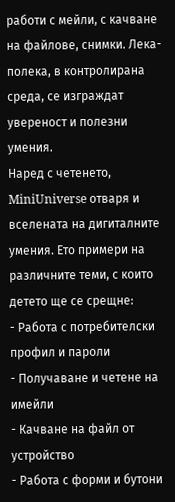работи с мейли, с качване на файлове, снимки. Лека-полека, в контролирана среда, се изграждат увереност и полезни умения.
Наред с четенето, MiniUniverse отваря и вселената на дигиталните умения. Ето примери на различните теми, с които детето ще се срещне:
- Работа с потребителски профил и пароли
- Получаване и четене на имейли
- Качване на файл от устройство
- Работа с форми и бутони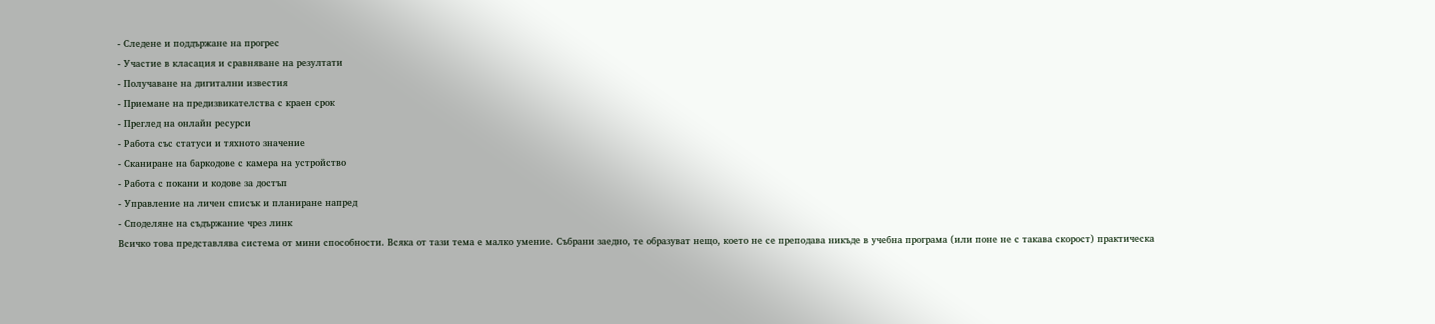- Следене и поддържане на прогрес
- Участие в класация и сравняване на резултати
- Получаване на дигитални известия
- Приемане на предизвикателства с краен срок
- Преглед на онлайн ресурси
- Работа със статуси и тяхното значение
- Сканиране на баркодове с камера на устройство
- Работа с покани и кодове за достъп
- Управление на личен списък и планиране напред
- Споделяне на съдържание чрез линк
Всичко това представлява система от мини способности. Всяка от тази тема е малко умение. Събрани заедно, те образуват нещо, което не се преподава никъде в учебна програма (или поне не с такава скорост) практическа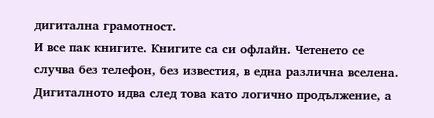дигитална грамотност.
И все пак книгите. Книгите са си офлайн. Четенето се случва без телефон, без известия, в една различна вселена. Дигиталното идва след това като логично продължение, а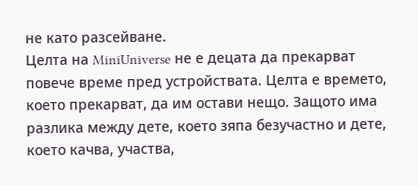не като разсейване.
Целта на MiniUniverse не е децата да прекарват повече време пред устройствата. Целта е времето, което прекарват, да им остави нещо. Защото има разлика между дете, което зяпа безучастно и дете, което качва, участва,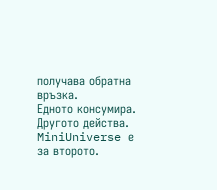получава обратна връзка.
Едното консумира. Другото действа.
MiniUniverse е за второто.